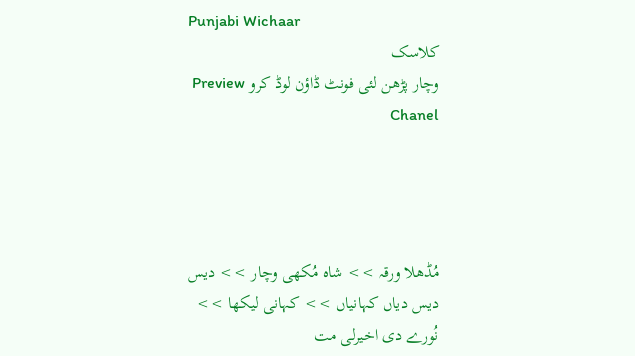Punjabi Wichaar
کلاسک
وچار پڑھن لئی فونٹ ڈاؤن لوڈ کرو Preview Chanel




مُڈھلا ورقہ >> شاہ مُکھی وچار >> دیس دیس دیاں کہانیاں >> کہانی لیکھا >> نُورے دی اخیرلی مت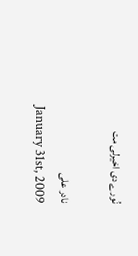نُورے دی اخیرلی مت

نادر علی
January 31st, 2009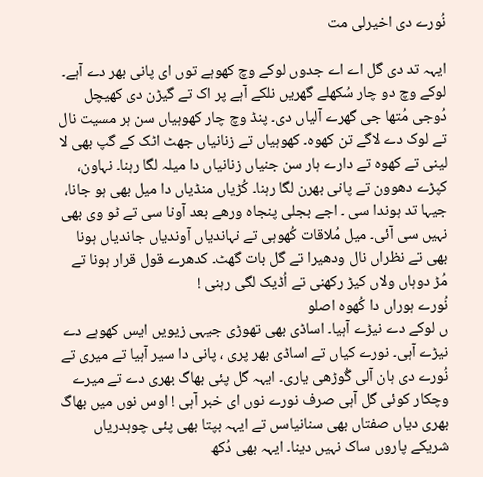نُورے دی اخیرلی مت

ایہہ تد دی گل اے اے جدوں لوکے وچ کھوہے توں ای پانی بھر دے آہے۔ لوکے وچ دو چار سُکھلے گھریں نلکے آہے پر اک تے گیڑن دی کھیچل دُوجی مُتھا جی گھرے آلیاں دی۔ پنڈ وچ چار کھوہیاں سن ہر مسیت نال تے لوک دے لاگے تن کھوہ۔ کھوہیاں تے زنانیاں جھٹ اٹک کے گپ بھی لا لینی تے کھوہ تے دارے ہار سن جنیاں زنانیاں دا میلہ لگا رہنا۔ نہاون، کپڑے دھوون تے پانی بھرن لگا رہنا۔ کُڑیاں منڈیاں دا میل بھی ہو جانا، جیہا تد ہوندا سی ۔ اجے بجلی پنجاہ ورھے بعد آونا سی تے ٹو وی بھی نہیں سی آئی۔ میل مُلاقات کُھوہی تے نہاندیاں آوندیاں جاندیاں ہونا بھی تے نظراں نال ودھیرا تے گل بات گھٹ۔ کدھرے قول قرار ہونا تے مُڑ دوہاں ولاں کیڑ رکھنی تے اُڈیک لگی رہنی !
نُورے ہوراں دا کُھوہ اصلو
ں لوکے دے نیڑے آہیا۔ اساڈی بھی تھوڑی جیہی زیویں ایس کھوہے دے نیڑے آہی۔ نورے کیاں تے اساڈی بھر پری ، پانی دا سیر آہیا تے میری تے نُورے دی ہان آلی گُوڑھی یاری۔ ایہہ گل پئی بھاگ بھری دے تے میرے وچکار کوئی گل آہی صرف نورے نوں ای خبر آہی ! اوس نوں میں بھاگ بھری دیاں صفتاں بھی سنانیاسں تے ایہہ بپتا بھی پئی چوہدریاں شریکے پاروں ساک نہیں دینا۔ ایہہ بھی دُکھ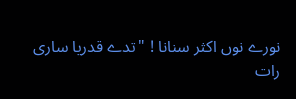نورے نوں اکثر سنانا ! "تدے قدریا ساری رات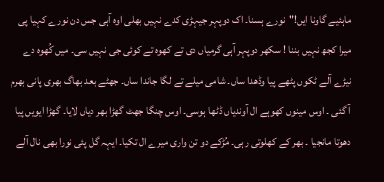ماہئیے گاونا ایں!"نورے ہسنا۔ اک دوپہر جیہڑی کدے نہیں بھلی اوہ آہی جس دن نورے کہیا پی میرا کجھ نہیں بننا ! سکھر دوپہر آہی گرمیاں دی تے کھوہ تے کوئی جی نہیں سی۔ میں کُھوہ دے نیڑے آلے ٹکوں پٹھے پیا وڈھدا ساں۔ شامی میلے تے لگا جاندا ساں۔ جھٹے بعد بھاگ بھری پانی بھرم آ گئی ۔ اوس مینوں کھوہے ال آوندیاں ڈٹھا ہوسی۔ اوس چنگا جھٹ گھڑا بھر دیاں لایا۔ گھڑا ایویں پیا دھوتا مانجیا ۔ بھر کے کھلوتی رہی۔ مُڑکے دو تن واری میرے ال تکیا۔ ایہہ گل پئی نورا بھی نال آلے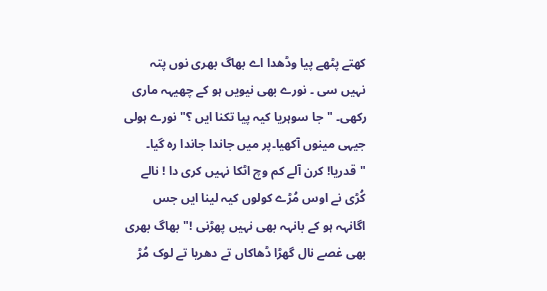کھتے پٹھے پیا وڈھدا اے بھاگ بھری نوں پتہ نہیں سی ۔ نورے بھی نیویں ہو کے چھیہہ ماری رکھی۔ "جا سوہریا کیہ پیا تکنا ایں ؟"نورے ہولی جیہی مینوں آکھیا۔پر میں جاندا جاندا رہ گیا۔ "قدریا! کرن آلے کم وچ اٹکا نہیں کری دا ! نالے کُڑی نے اوس مُڑے کولوں کیہ لینا ایں جس اگانہہ ہو کے بانہہ بھی نہیں پھڑنی !"بھاگ بھری بھی غصے نال گھڑا ڈھاکاں تے دھریا تے لوک مُڑ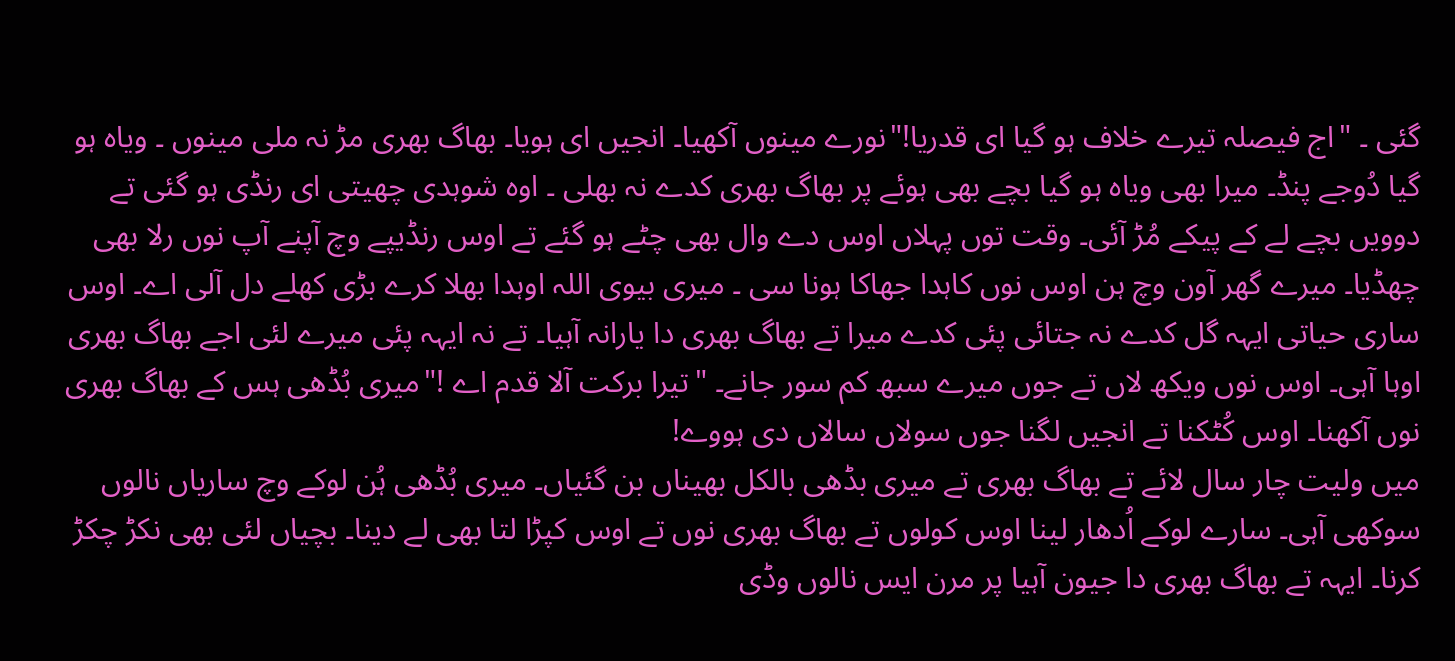گئی ۔ "اج فیصلہ تیرے خلاف ہو گیا ای قدریا!"نورے مینوں آکھیا۔ انجیں ای ہویا۔ بھاگ بھری مڑ نہ ملی مینوں ۔ ویاہ ہو گیا دُوجے پنڈ۔ میرا بھی ویاہ ہو گیا بچے بھی ہوئے پر بھاگ بھری کدے نہ بھلی ۔ اوہ شوہدی چھیتی ای رنڈی ہو گئی تے دوویں بچے لے کے پیکے مُڑ آئی۔ وقت توں پہلاں اوس دے وال بھی چٹے ہو گئے تے اوس رنڈیپے وچ آپنے آپ نوں رلا بھی چھڈیا۔ میرے گھر آون وچ ہن اوس نوں کاہدا جھاکا ہونا سی ۔ میری بیوی اللہ اوہدا بھلا کرے بڑی کھلے دل آلی اے۔ اوس ساری حیاتی ایہہ گل کدے نہ جتائی پئی کدے میرا تے بھاگ بھری دا یارانہ آہیا۔ تے نہ ایہہ پئی میرے لئی اجے بھاگ بھری اوہا آہی۔ اوس نوں ویکھ لاں تے جوں میرے سبھ کم سور جانے۔ "تیرا برکت آلا قدم اے !"میری بُڈھی ہس کے بھاگ بھری نوں آکھنا۔ اوس کُٹکنا تے انجیں لگنا جوں سولاں سالاں دی ہووے!
میں ولیت چار سال لائے تے بھاگ بھری تے میری بڈھی بالکل بھیناں بن گئیاں۔ میری بُڈھی ہُن لوکے وچ ساریاں نالوں سوکھی آہی۔ سارے لوکے اُدھار لینا اوس کولوں تے بھاگ بھری نوں تے اوس کپڑا لتا بھی لے دینا۔ بچیاں لئی بھی نکڑ چکڑ کرنا۔ ایہہ تے بھاگ بھری دا جیون آہیا پر مرن ایس نالوں وڈی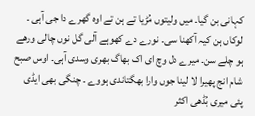کہانی بن گیا۔ میں ولیتوں مُڑیا تے ہن تے اوہ گھرے دا جی آہی ۔ لوکاں ہن کیہ آکھنا سی۔ نورے دے کھوہے آلی گل نوں چالی ورھے ہو چلے سن۔ میرے دل وچ ای اک بھاگ بھری وسدی آہی۔ اوس صبح شام انج پھیرا لا لینا جوں وارا بھگتاندی ہووے ۔ چنگی بھی ایڈی پئی میری بُڈھی اکثر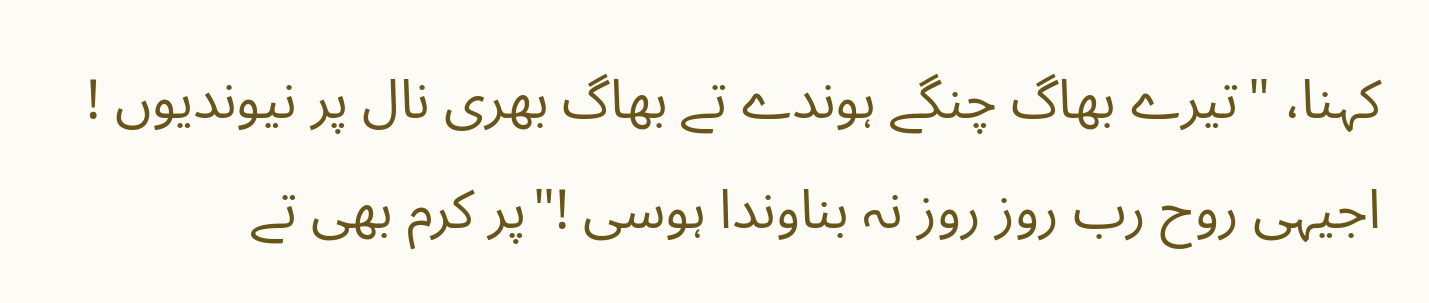کہنا، "تیرے بھاگ چنگے ہوندے تے بھاگ بھری نال پر نیوندیوں ! اجیہی روح رب روز روز نہ بناوندا ہوسی !"پر کرم بھی تے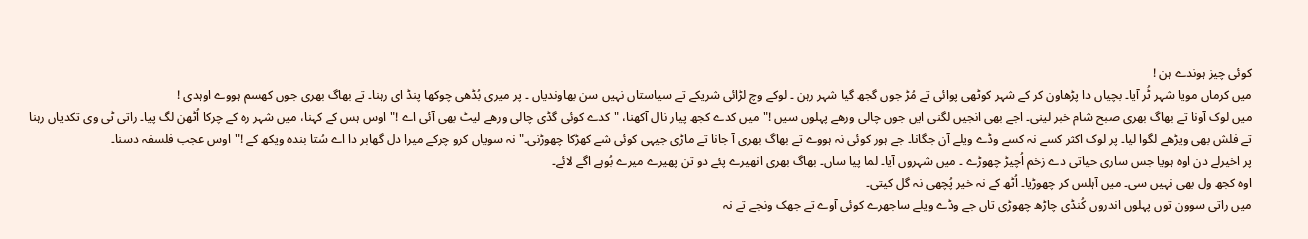کوئی چیز ہوندے ہن !
میں کرماں مویا شہر ٹُر آیا۔ بچیاں دا پڑھاون کر کے شہر کوٹھی پوائی تے مُڑ جوں گجھ گیا شہر رہن ۔ لوکے وچ لڑائی شریکے تے سیاستاں نہیں سن بھاوندیاں ۔ پر میری بُڈھی چوکھا پنڈ ای رہنا۔ تے بھاگ بھری جوں کھسم ہووے اوہدی !
میں لوک آونا تے بھاگ بھری صبح شام خبر لینی۔ اجے بھی انجیں لگنی ایں جوں چالی ورھے پہلوں سیں !"میں کدے کجھ پیار نال آکھنا، "کدے کوئی گڈی چالی ورھے لیٹ بھی آئی اے !"اوس ہس کے کہنا، میں شہر رہ کے چرکا اُٹھن لگ پیا۔ راتی ٹی وی تکدیاں رہنا تے فلش بھی ویڑھے لگوا لیا۔ پر لوک اکثر کسے نہ کسے وڈے ویلے آن جگانا۔ جے ہور کوئی نہ ہووے تے بھاگ بھری آ جانا تے ماڑی جیہی کوئی شے کھڑکا چھوڑنی۔"نہ سویاں کرو چرکے میرا دل گھابر دا اے سُتا بندہ ویکھ کے !"اوس عجب فلسفہ دسنا۔
پر اخیرلے دن اوہ ہویا جس ساری حیاتی دے زخم اُچیڑ چھوڑے ۔ میں شہروں آیا۔ لما پیا ساں۔ بھاگ بھری انھیرے پئے دو تن پھیرے میرے بُوہے اگے لائے۔
اوہ کجھ ول بھی نہیں سی۔ میں آہلس کر چھوڑیا۔ اُٹھ کے نہ خیر پُچھی نہ گل کیتی۔
میں راتی سوون توں پہلوں اندروں کُنڈی چاڑھ چھوڑی تاں جے وڈے ویلے ساجھرے کوئی آوے تے جھک ونجے تے نہ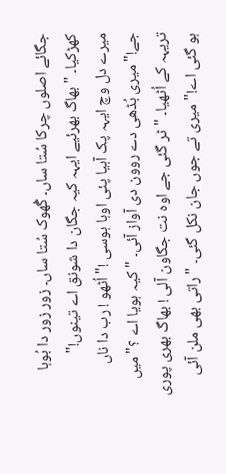جگائے اصلوں چرکا سُتا ساں۔ گُھوک سُتا ساں۔ زور زور دا بُوہا کھڑکیا۔ "بھاگ بھرئیے ایہہ کیہ جگان دا شونق اے تینوں!"
میرے دل وچ ایہہ پک آہیا پئی اوہا ہوسی !"اُٹھو ! رب دا ناں جے!"میری بُڈھی دے روون دی آواز آئی۔ "کیہ ہویا اے ؟"میں تریہہ کے اُٹھیا۔ "ٹر گئی جے اوہ نت جگاون آلی ! بھاگ بھری پوری ہو گئی اے!" میری تے جوں جان نکل گئی۔ "راتی بھی ملن آئی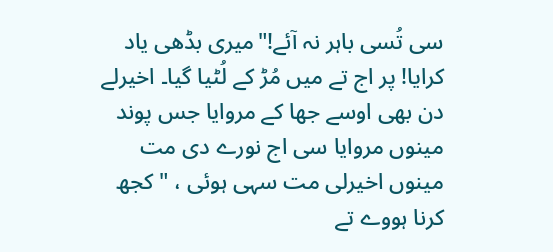سی تُسی باہر نہ آئے!"میری بڈھی یاد کرایا! پر اج تے میں مُڑ کے لُٹیا گیا۔ اخیرلے دن بھی اوسے جھا کے مروایا جس پوند مینوں مروایا سی اج نورے دی مت مینوں اخیرلی مت سہی ہوئی ، "کجھ کرنا ہووے تے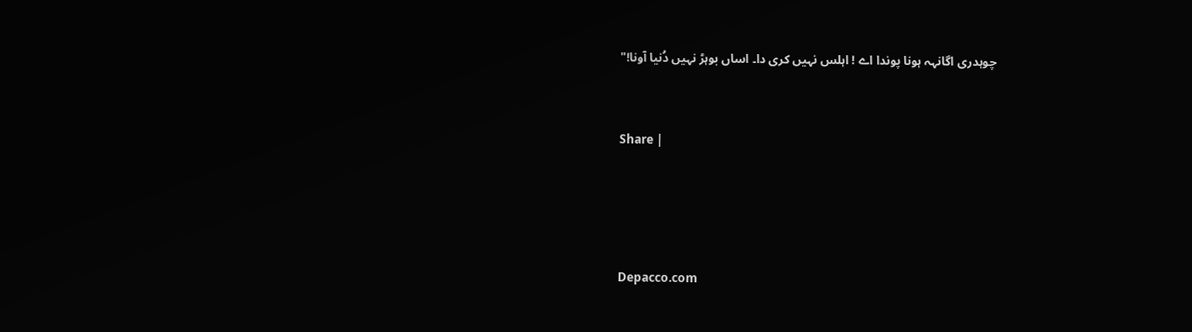چوہدری اگانہہ ہونا پوندا اے ! اہلس نہیں کری دا۔ اساں بوہڑ نہیں دُنیا آونا!"


Share |




Depacco.com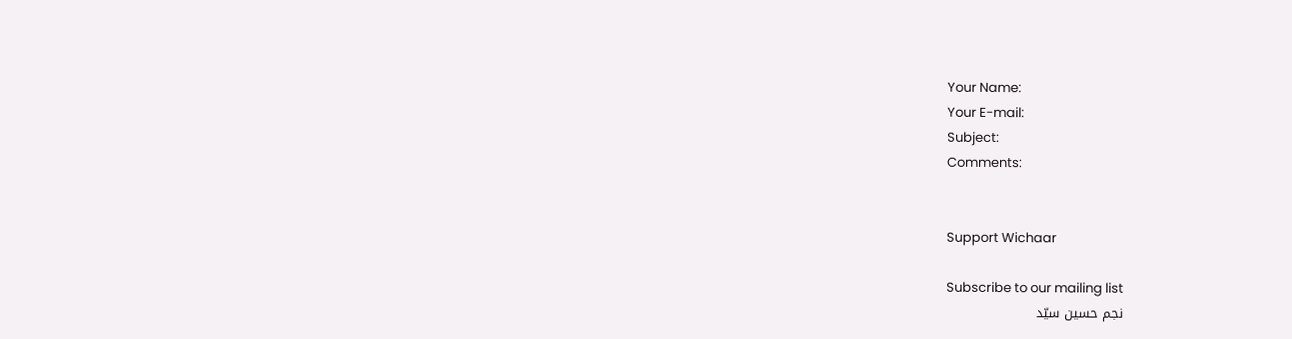Your Name:
Your E-mail:
Subject:
Comments:


Support Wichaar

Subscribe to our mailing list
نجم حسین سیّد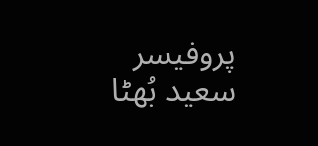پروفیسر سعید بُھٹا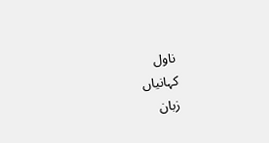ناول
کہانیاں
زبان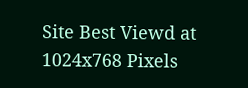Site Best Viewd at 1024x768 Pixels